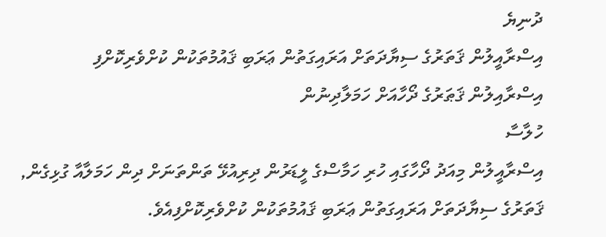ދުނިޔެ
އިސްރާއީލުން ޤަތަރުގެ ސިޔާދަތަށް އަރައިގަތުން ޢަރަބި ޤައުމުތަކުން ކުށްވެރިކޮށްފި
އިސްރާއިލުން ޤަޠަރުގެ ދޯހާއަށް ހަމަލާދިނުން
ހުލާސާ
އިސްރާއީލުން މިއަދު ދޯހާގައި ހުރި ހަމާސްގެ ލީޑަރުން ދިރިއުޅޭ ތަންތަނަށް ދިން ހަމަލާއާ ގުޅިގެން, ޤަތަރުގެ ސިޔާދަތަށް އަރައިގަތުން ޢަރަބި ޤައުމުތަކުން ކުށްވެރިކޮށްފިއެވެ.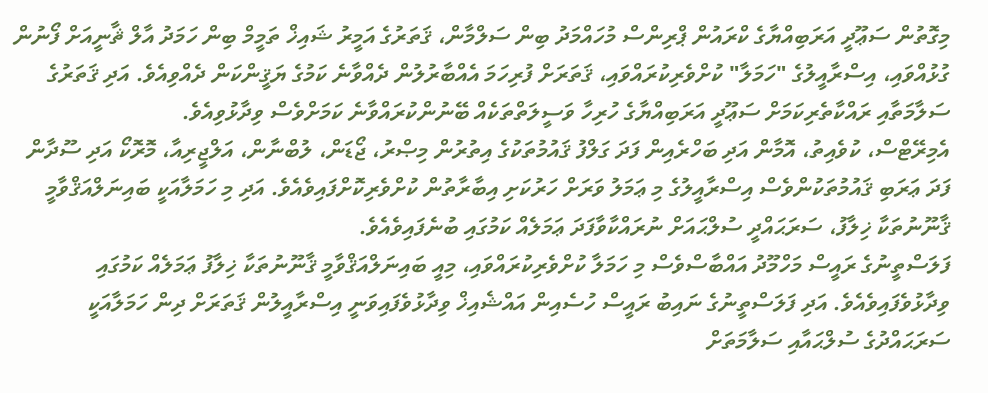މިގޮތުން ސަޢޫދީ އަރަބިއްޔާގެ ކްރައުން ޕްރިންސް މުހައްމަދު ބިން ސަލްމާން، ޤަތަރުގެ އަމީރު ޝައިޚް ތަމީމް ބިން ހަމަދު އާލް ޘާނީއަށް ފޯނުން ގުޅުއްވައި، އިސްރާއީލުގެ "ހަމަލާ" ކުށްވެރިކުރައްވައި، ޤަތަރަށް ފުރިހަމަ އެއްބާރުލުން ދެއްވާނެ ކަމުގެ ޔަޤީންކަން ދެއްވިއެވެ. އަދި ޤަތަރުގެ ސަލާމަތާއި ރައްކާތެރިކަމަށް ސަޢޫދީ އަރަބިއްޔާގެ ހުރިހާ ވަސީލަތްތަކެއް ބޭނުންކުރައްވާނެ ކަމަށްވެސް ވިދާޅުވިއެވެ.
އެމިރޭޓްސް، ކުވެއިތު، އޮމާން އަދި ބަހްރެއިން ފަދަ ގަލްފު ޤައުމުތަކުގެ އިތުރުން މިޞްރު، ޖޯޑަން، ލުބްނާން، އަލްޖީރިއާ، މޮރޮކޯ އަދި ސޫދާން ފަދަ ޢަރަބި ޤައުމުތަކުންވެސް އިސްރާއީލުގެ މި ޢަމަލު ވަރަށް ހަރުކަށި އިބާރާތުން ކުށްވެރިކޮށްފައިވެއެވެ. އަދި މި ހަމަލާއަކީ ބައިނަލްއަޤްވާމީ ޤާނޫނުތަކާ ޚިލާފު، ސަރަޙައްދީ ސުލްޙައަށް ނުރައްކާވާފަދަ ޢަމަލެއް ކަމުގައި ބުނެފައިވެއެވެ.
ފަލަސްތީނުގެ ރައީސް މަހްމޫދު އައްބާސްވެސް މި ހަމަލާ ކުށްވެރިކުރައްވައި، މިއީ ބައިނަލްއަޤްވާމީ ޤާނޫނުތަކާ ޚިލާފު ޢަމަލެއް ކަމުގައި ވިދާޅުވެފައިވެއެވެ. އަދި ފަލަސްތީނުގެ ނައިބު ރައީސް ހުސެއިން އައްޝެއިޚް ވިދާޅުވެފައިވަނީ އިސްރާއީލުން ޤަތަރަށް ދިން ހަމަލާއަކީ ސަރަޙައްދުގެ ސުލްޙައާއި ސަލާމަތަށް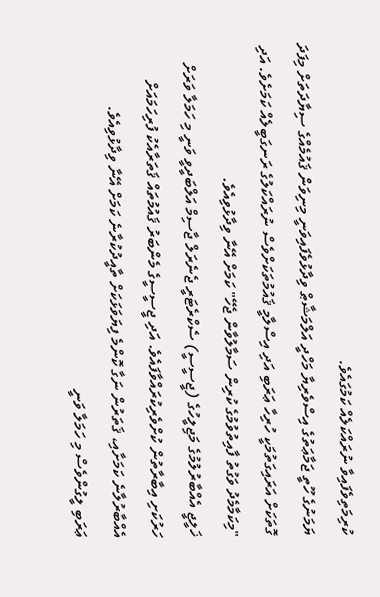ކުރިމަތިވެފައިވާ ނުރައްކަލެއް ކަމުގައެވެ.
ޔަމަނުގެ ހޫތީ ޖަމާޢަތުގެ އިސްވެރިޔާ މަހްދީ އަލްމަޝާޠް ވިދާޅުވެފައިވަނީ މިނިވަން ޤައުމެއްގެ ސިޔާދަތަށް މިފަދަ ގޮތަކަށް އަރައިގަތުމަކީ ހުރިހާ ޢަރަބި އަދި އިސްލާމީ ޤައުމުތަކަށްވެސް ނުރައްކަލުގެ ރަނގަބީލެއް ކަމަށެވެ. އަދި "މިކަމާމެދު ވަގުތު ފާއިތުވުމުގެ ކުރިން ސަމާލުވާން ޖެހޭ" ކަމަށް އޭނާ ވިދާޅުވިއެވެ.
ޚަލީޖީ އެއްބާރުލުމުގެ މަޖިލީހުގެ (ޖީސީސީ) ސެކްރެޓަރީ ޖެނެރަލް ޖާސިމް އަލްބަދީވީ ވަނީ މި ހަމަލާ ވަރަށް ހަރުކަށި އިބާރާތުން ކުށްވެރިކުރައްވާފައެވެ. އަދި ޖީސީސީގެ މެންބަރު ޤައުމުތައް ޤަތަރާއެކު ފުރިހަމައަށް އެއްބާރުލާނެ ކަމަށާއި، ޤަތަރުން ނަގާ ކޮންމެ ފިޔަވަޅަކަށް ތާއީދުކުރާނެ ކަމަށް އޭނާ ވިދާޅުވިއެވެ.
ޢަރަބި ލީގުންވެސް މި ހަމަލާ ވަނީ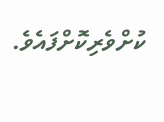ކުށްވެރިކޮށްފައެވެ.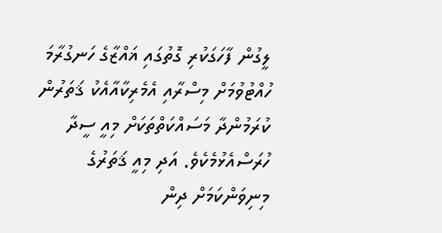ލީގުން ފާހަގަކުރި ގޮތުގައި ޣައްޒާގެ ހަނގުރާމަ ހުއްޓުވުމަށް މިސްރާއި އެމެރިކާއާއެކު ޤަތަރުން ކުރަމުންދާ މަސައްކަތްތަކަށް މިއީ ސީދާ ހުރަސްއެޅުމެކެވެ. އަދި މިއީ ޤަތަރުގެ މިނިވަންކަމަށް ދިން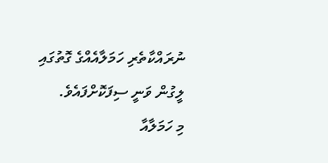ނުރައްކާތެރި ހަމަލާއެއްގެ ގޮތުގައި ލީގުން ވަނީ ސިފަކޮށްފައެވެ.
މި ހަމަލާއާ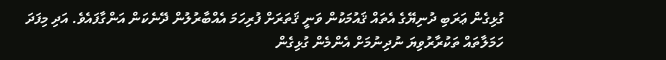ގުޅިގެން ޢަރަބި ދުނިޔޭގެ އެތައް ޤައުމަކުން ވަނީ ޤަތަރަށް ފުރިހަމަ އެއްބާރުލުން ދޭނެކަން އަންގާފައެވެ. އަދި މިފަދަ ހަމަލާތައް ތަކުރާރުވިޔަ ނުދިނުމަށް އެންމެން ގުޅިގެން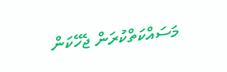މަސައްކަތްކުރަން ޖެހޭކަން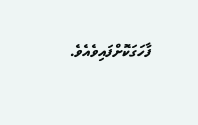ފާހަގަކޮށްފައިވެއެވެ.